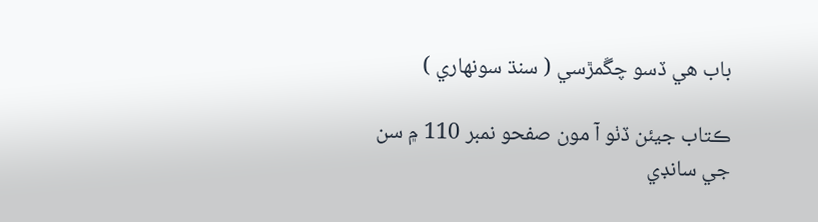باب هي ڏسو چڱمڙسي ( سنڌ سونهاري )

ڪتاب جيئن ڏٺو آ مون صفحو نمبر 110 ۾ سن جي سانڊي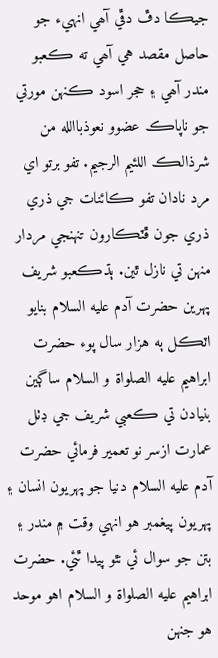جيڪا دڦ دڦي آھي انهيء جو حاصل مقصد هي آھي ته ڪعبو مندر آھي ۽ حجر اسود ڪنهن مورتي جو ناپاڪ عضوو نعوذباالله من شرذالڪ اللئيم الرجيم. تفو برتو اي مرد نادان تفو ڪائنات جي ذري ذري جون ڦٽڪارون تنهنجي مردار منهن تي نازل ٿين. ٻڌڪعبو شريف پهرين حضرت آدم عليه السلام بنايو اٽڪل ٻه هزار سال پوء حضرت ابراهيم عليه الصلواۃ و السلام ساڳين بنيادن تي ڪعبي شريف جي ڊٺل عمارت ازسر نو تعمير فرمائي حضرت آدم عليه السلام دنيا جو پهريون انسان ۽ پهريون پيغمبر هو انهي وقت ۾ مندر ۽ بتن جو سوال ئي نٿو پيدا ٿئي. حضرت ابراهيم عليه الصلواۃ و السلام اهو موحد هو جنهن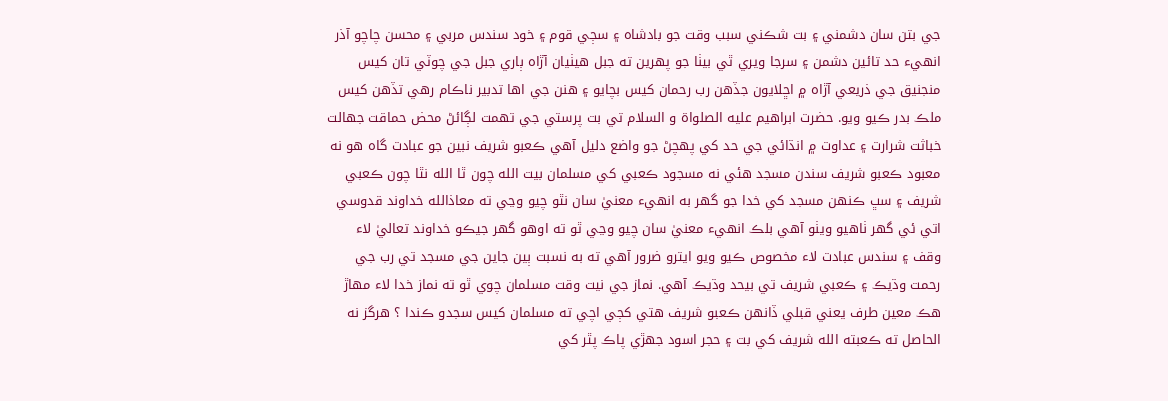جي بتن سان دشمني ۽ بت شڪني سبب وقت جو بادشاه ۽ سڄي قوم ۽ خود سندس مربي ۽ محسن چاچو آذر انهيء حد تائين دشمن ۽ سرجا ويري ٿي بيٺا جو پهرين ته جبل هيٺيان آڙاه ٻاري جبل جي چوٽي تان کيس منجنيق جي ذريعي آڙاه ۾ اڇلايون جڏھن رب رحمان کيس بچايو ۽ هنن جي اها تدبير ناڪام رهي تڏھن کيس ملڪ بدر ڪيو ويو. حضرت ابراهيم عليه الصلواۃ و السلام تي بت پرستي جي تهمت لڳائڻ محض حماقت جهالت خباثت شرارت ۽ عداوت ۾ انڌائي جي حد کي پهچڻ جو واضع دليل آھي ڪعبو شريف نبين جو عبادت گاه هو نه معبود ڪعبو شريف سندن مسجد هئي نه مسجود ڪعبي کي مسلمان بيت الله چون ٿا الله نٿا چون ڪعبي شريف ۽ سڀ ڪنهن مسجد کي خدا جو گهر به انهيء معنيٰ سان نٿو چيو وڃي ته معاذالله خداوند قدوسي اتي ئي گهر ٺاهيو ويٺو آھي بلڪ انهيء معنيٰ سان چيو وڃي ٿو ته اوهو گهر جيڪو خداوند تعاليٰ لاء وقف ۽ سندس عبادت لاء مخصوص ڪيو ويو ايترو ضرور آھي ته به نسبت ٻين جاين جي مسجد تي رب جي رحمت وڌيڪ ۽ ڪعبي شريف تي بيحد وڌيڪ آھي. نماز جي نيت وقت مسلمان چوي ٿو ته نماز خدا لاء مهاڙ ھڪ معين طرف يعني قبلي ڏانهن ڪعبو شريف هتي کڄي اچي ته مسلمان کيس سجدو ڪندا ؟ هرگز نه الحاصل ته ڪعبته الله شريف کي بت ۽ حجر اسود جهڙي پاڪ پٿر کي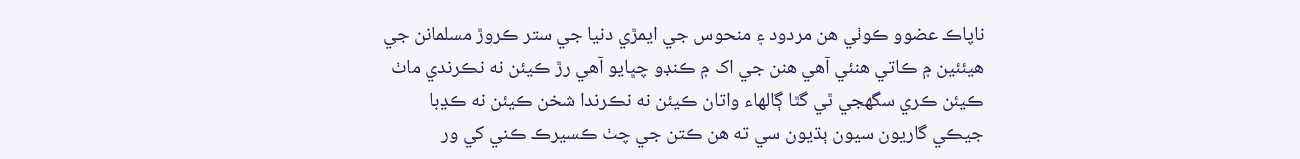ناپاڪ عضوو ڪوٺي هن مردود ۽ منحوس جي ايمڙي دنيا جي ستر ڪروڙ مسلمانن جي هيئئين ۾ ڪاتي هنئي آھي هنن جي اک ۾ ڪنڊو چڀايو آھي رڙ ڪيئن نه نڪرندي ماٺ ڪيئن ڪري سگهجي ٿي گٿا ڳالهاء واتان ڪيئن نه نڪرندا شخن ڪيئن نه ڪڍبا جيڪي گاريون سيون ٻڌيون سي ته هن ڪتن جي چٺ ڪسيرڪ ڪني کي ور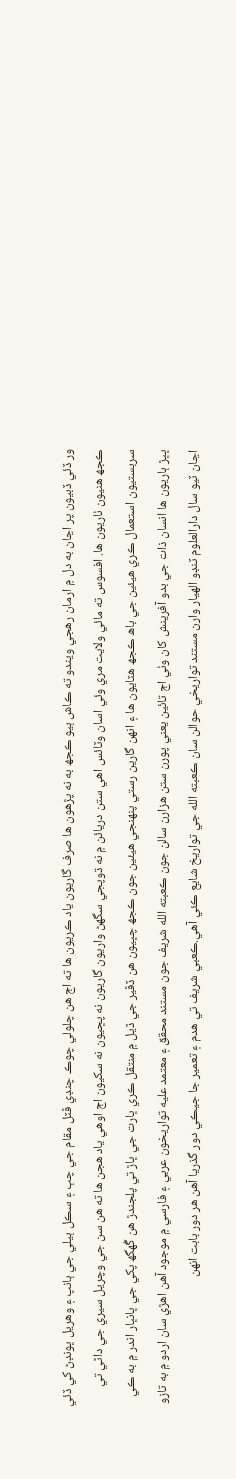ور ڏئي ڏبيون پر اڃان به دل ۾ ارمان رهجي ويندو ته ڪاش ٻيو ڪجھ به نه پڙھون ها صرف گاريون ياد ڪريون ها ته اڄ هن چلولي چوڪ چنڊي ڦٽل مقام جي چٻ ۽ سڪل ٻيلي جي ٻانڀ ۽ وهريل ڀونڊڻ کي ڏئي ڪجھ ھنيون ٺاريون ها. افسوس ته مائي ولايت مري وئي اسان وٽائس اهي ستن دريائن ۾ نه ڌوپجي سگھڻ واريون گاريون نه پڇيون نه سکيون اڄ اوهي ياد هجن ها ته هن سن جي وچريل سيري جي داڻي تي سربستيون استعمال ڪري هيئين جي باھ ڪجھ هٽايون ها ۽ انهن گارين رستي پنهنجي هيئين جون ڪجھ چڀيون هن ڏڦير جي ڏيل ۾ منتقل ڪري ڀارت جي ڀاڙ تي پلجندڙ ھن گُهگھ پکي جي ڀانڀار اندر ۾ به ڪي ڀڀڙ ٻاريون ها انسان ذات جي بدو آفرينش کان وٺي اڄ تائين يعني پورن ستن هزارن سالن جون ڪعبته الله شريف جون مستند محقق ۽ معتمد عليه تواريخون عربي ۽ فارسي ۾ موجود آھن اهڙي سان اردو ۾ به تازو اڃان ٽيو سال دارالعلوم ٽنڊو الهيار وارن مستند تواريخي حوالن سان ڪعبته الله جي تواريخ شايع ڪئي آھي.ڪعبي شريف تي ھدم ۽ تعمير جا جيڪي دور گذريا آهن هر دور بابت انهن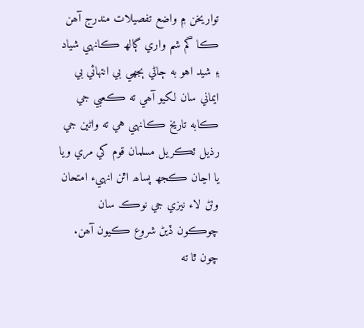تواريخن ۾ واضع تفصيلات مندرج آھن ڪا گم شم واري ڳالھ ڪانهي شياد ۽ شيد اهو به ڄاڻي ٻجهي بي انتهائي بي ايماني سان لکيو آھي ته ڪعبي جي ڪابه تاريخ ڪانهي هي ته واڻين جي رذيل ٽڪريل مسلمان قوم کي مري ويا يا اڃان ڪجھ پساھ اٿن انهيء امتحان وٺڻ لاء نيزي جي نوڪ سان چوڪون ڏيڻ شروع ڪيون آھن. چون ٿا ته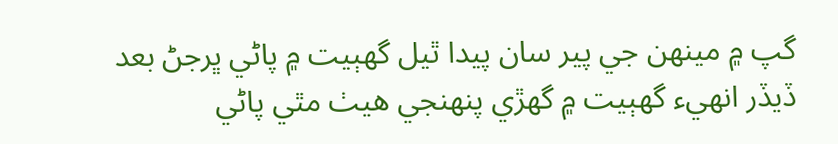گپ ۾ مينهن جي پير سان پيدا ٿيل گهٻيت ۾ پاڻي ڀرجڻ بعد ڏيڏر انهيء گهٻيت ۾ گهڙي پنهنجي هيٺ مٿي پاڻي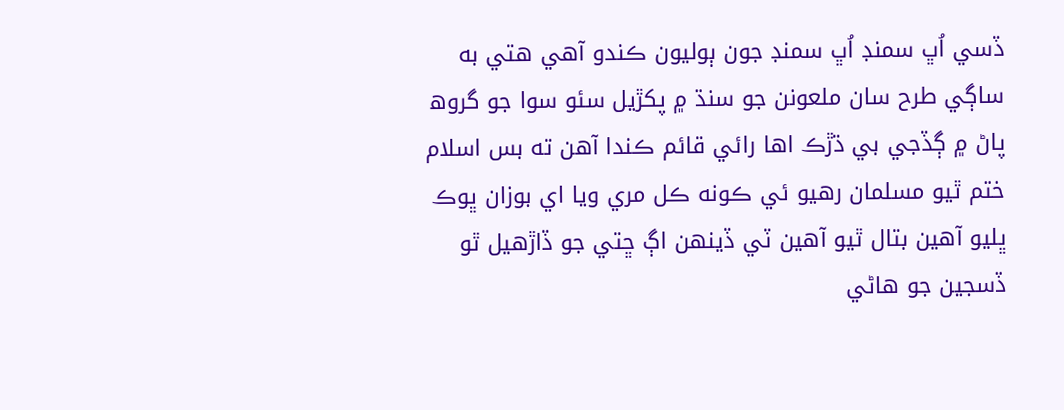ڏسي اُڀ سمنڊ اُڀ سمنڊ جون ٻوليون ڪندو آھي هتي به ساڳي طرح سان ملعونن جو سنڌ ۾ پکڙيل سئو سوا جو گروھ پاڻ ۾ ڳڏجي بي ڌڙڪ اها رائي قائم ڪندا آھن ته بس اسلام ختم ٿيو مسلمان رهيو ئي ڪونه ڪل مري ويا اي بوزان ڀوڪ ڀليو آھين بتال ٿيو آھين ٽي ڏينهن اڳ ڇتي جو ڏاڙھيل ٿو ڏسجين جو هاڻي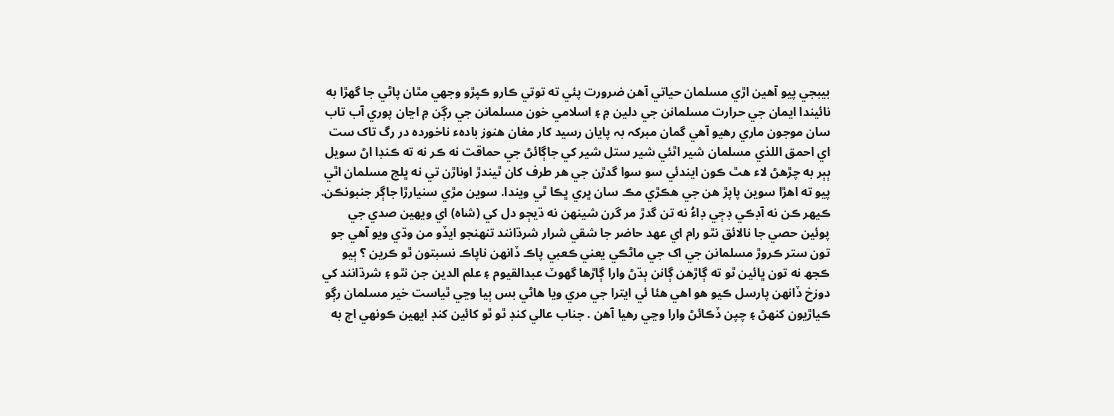بيبجي پيو آھين اڙي مسلمان حياتي آھن ضرورت پئي ته توتي ڪارو ڪپڙو وجهي مٿان پاڻي جا گهڙا به نائيندا ايمان جي حرارت مسلمانن جي دلين ۾ ۽ اسلامي خون مسلمانن جي رڳن ۾ اڃان پوري آب تاب سان موجون ماري رهيو آھي گمان مبرکہ بہ پایان رسید کار مغان ھنوز بادہء ناخوردہ در رگ تاک ست اي احمق اللذي مسلمان شير اٿئي شير ستل شير کي جاڳائڻ جي حماقت نه ڪر نه ته ڪنڊا اڻ سويل ٻٻر به چڙھڻ لاء ھٿ ڪون ايندئي سو سوا گدڙن جي هر طرف کان ٿيندڙ اوناڙن تي نه ڀلج مسلمان اٿي پيو ته اهڙا سوين پاپڙ ھن جي هڪڙي مڪ سان ڀري ڀڪا ٿي ويندا. سوين مڙي سنيارڙا جاڳر جنبونڪن. ڪيهر ڪن نه آڊڪي ڊڄي ڊاءُ نه تن گدڙ مر گرن شينهن نه ڌيڄو دل کي (شاه) اي ويهين صدي جي پوئين حصي جا نالائق نٿو رام اي عهد حاضر جا شقي شرار شرڌانند تنهنجو ايڏو من وڌي ويو آھي جو تون ستر ڪروڙ مسلمانن جي اک جي ماڻڪي يعني ڪعبي پاڪ ڏانهن ناپاڪ نسبتون ٿو ڪرين ؟ ٻيو ڪجھ نه تون ڀائين ٿو ته ڳاڙھن ڳانن ٻڌڻ وارا ڳاڙھا گھوٽ عبدالقيوم ۽ علم الدين جن نٿو ۽ شرڌانند کي دوزخ ڏانهن پارسل ڪيو هو اهي هئا ئي ايترا جي مري ويا هاڻي بس ٻيا وڃي ٿياست خير مسلمان رڳو ڪياڙيون کنهڻ ۽ چپن ڏڪائڻ وارا وڃي رهيا آھن . جناب عالي کنڊ ٿو ٿو کائين کنڊ ايهين ڪونهي اڄ به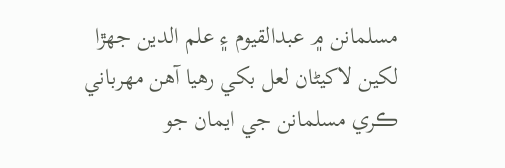مسلمانن ۾ عبدالقيوم ۽ علم الدين جهڙا لکين لاکيڻان لعل بکي رهيا آھن مهرباني ڪري مسلمانن جي ايمان جو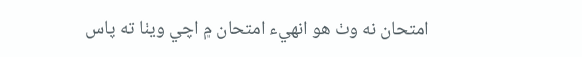امتحان نه وٺ هو انهيء امتحان ۾ اچي ويٺا ته پاس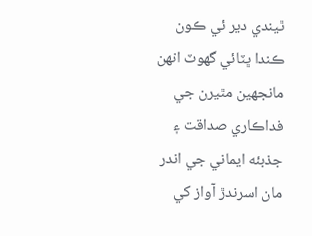ٿيندي دير ئي ڪون ڪندا ڀٽائي گهوٽ انهن مانجهين مٿيرن جي فداڪاري صداقت ۽ جذبئه ايماني جي اندر مان اسرندڙ آواز کي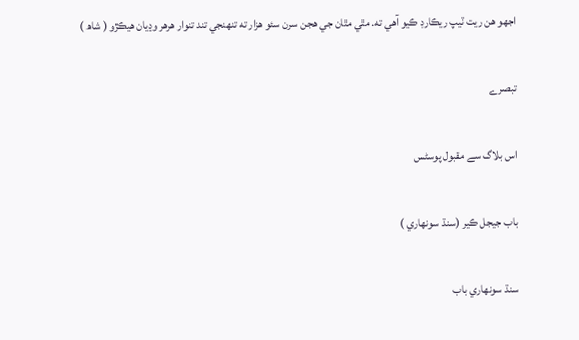اجهو هن ريت ٽيپ ريڪارڊ ڪيو آھي ته. مٿي مٿان جي هجن سرن سئو هزار ته تنهنجي تند تنوار هرهر وڍيان هيڪڙو ( شاھ )

تبصرے

اس بلاگ سے مقبول پوسٹس

باب جيجل ڪير (سنڌ سونهاري )

سنڌ سونهاري باب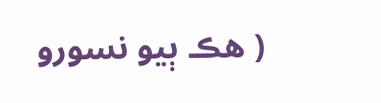( هڪ ٻيو نسورو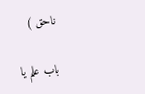ناحق )

باب علم يا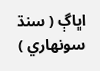اڀاڳ ( سنڌ سونهاري )